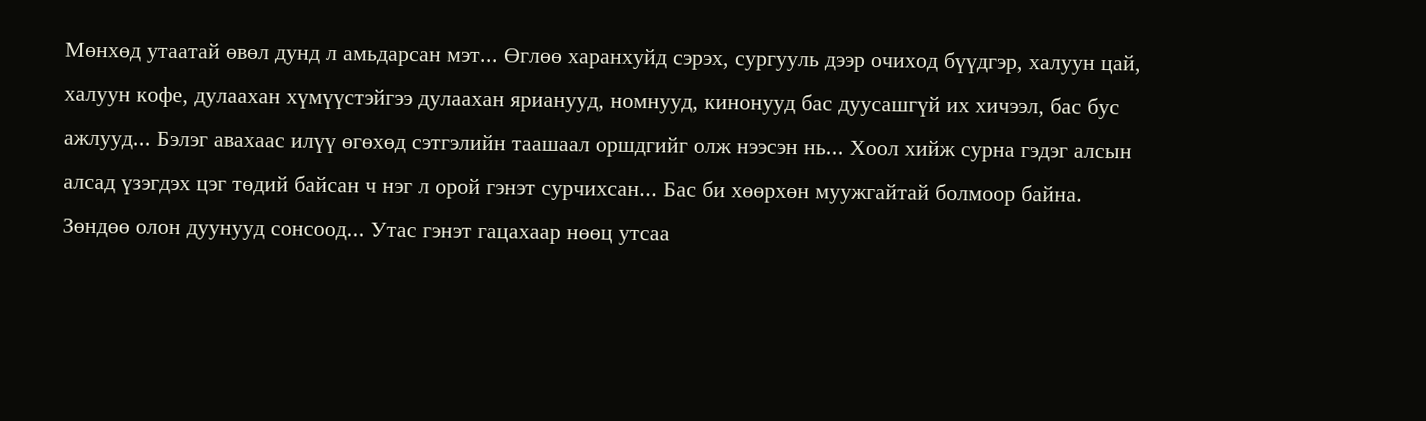Мөнхөд утаатай өвөл дунд л амьдарсан мэт... Өглөө харанхуйд сэрэх, сургууль дээр очиход бүүдгэр, халуун цай, халуун кофе, дулаахан хүмүүстэйгээ дулаахан ярианууд, номнууд, кинонууд бас дуусашгүй их хичээл, бас бус ажлууд... Бэлэг авахаас илүү өгөхөд сэтгэлийн таашаал оршдгийг олж нээсэн нь... Хоол хийж сурна гэдэг алсын алсад үзэгдэх цэг төдий байсан ч нэг л орой гэнэт сурчихсан... Бас би хөөрхөн муужгайтай болмоор байна. Зөндөө олон дуунууд сонсоод... Утас гэнэт гацахаар нөөц утсаа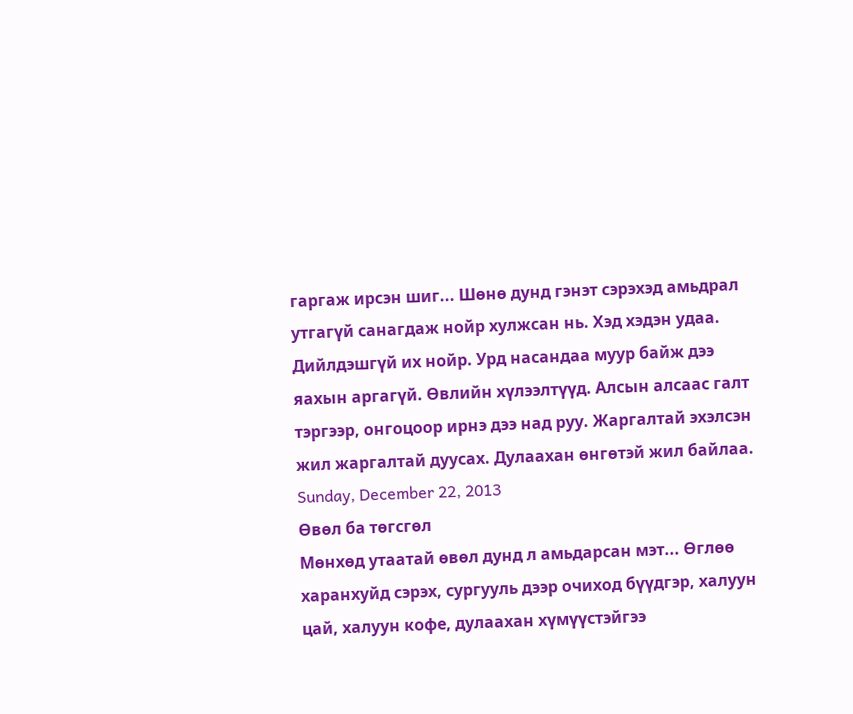гаргаж ирсэн шиг... Шөнө дунд гэнэт сэрэхэд амьдрал утгагүй санагдаж нойр хулжсан нь. Хэд хэдэн удаа. Дийлдэшгүй их нойр. Урд насандаа муур байж дээ яахын аргагүй. Өвлийн хүлээлтүүд. Алсын алсаас галт тэргээр, онгоцоор ирнэ дээ над руу. Жаргалтай эхэлсэн жил жаргалтай дуусах. Дулаахан өнгөтэй жил байлаа. Sunday, December 22, 2013
Өвөл ба төгсгөл
Мөнхөд утаатай өвөл дунд л амьдарсан мэт... Өглөө харанхуйд сэрэх, сургууль дээр очиход бүүдгэр, халуун цай, халуун кофе, дулаахан хүмүүстэйгээ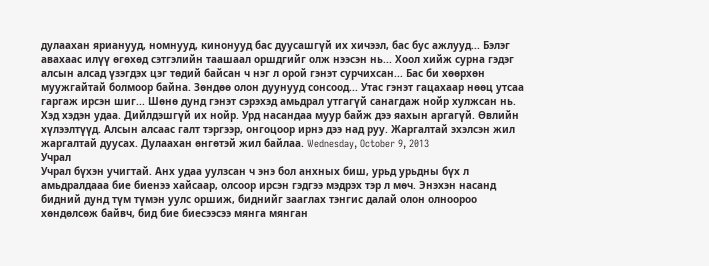дулаахан ярианууд, номнууд, кинонууд бас дуусашгүй их хичээл, бас бус ажлууд... Бэлэг авахаас илүү өгөхөд сэтгэлийн таашаал оршдгийг олж нээсэн нь... Хоол хийж сурна гэдэг алсын алсад үзэгдэх цэг төдий байсан ч нэг л орой гэнэт сурчихсан... Бас би хөөрхөн муужгайтай болмоор байна. Зөндөө олон дуунууд сонсоод... Утас гэнэт гацахаар нөөц утсаа гаргаж ирсэн шиг... Шөнө дунд гэнэт сэрэхэд амьдрал утгагүй санагдаж нойр хулжсан нь. Хэд хэдэн удаа. Дийлдэшгүй их нойр. Урд насандаа муур байж дээ яахын аргагүй. Өвлийн хүлээлтүүд. Алсын алсаас галт тэргээр, онгоцоор ирнэ дээ над руу. Жаргалтай эхэлсэн жил жаргалтай дуусах. Дулаахан өнгөтэй жил байлаа. Wednesday, October 9, 2013
Учрал
Учрал бүхэн учигтай. Анх удаа уулзсан ч энэ бол анхных биш, урьд урьдны бүх л амьдралдааа бие биенээ хайсаар, олсоор ирсэн гэдгээ мэдрэх тэр л мөч. Энэхэн насанд бидний дунд түм түмэн уулс оршиж, биднийг зааглах тэнгис далай олон олноороо хөндөлсөж байвч, бид бие биесээсээ мянга мянган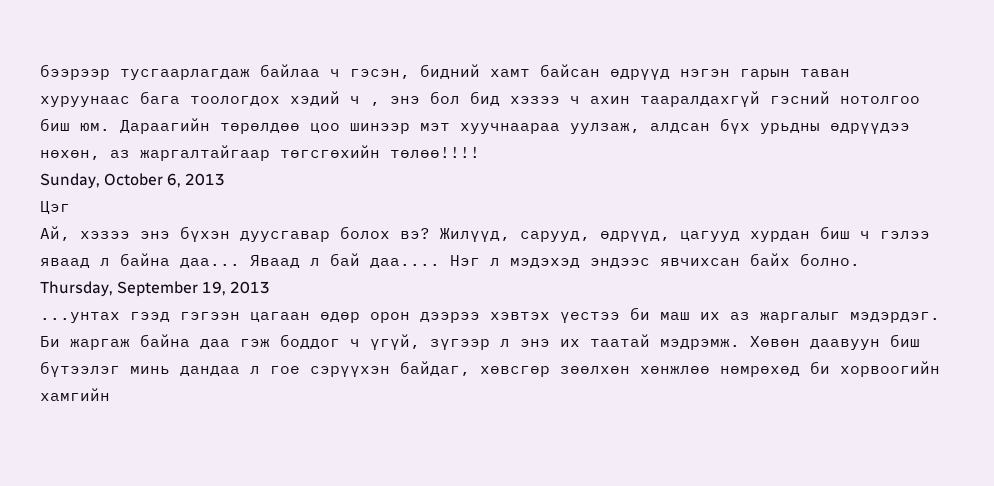бээрээр тусгаарлагдаж байлаа ч гэсэн, бидний хамт байсан өдрүүд нэгэн гарын таван хуруунаас бага тоологдох хэдий ч , энэ бол бид хэзээ ч ахин тааралдахгүй гэсний нотолгоо биш юм. Дараагийн төрөлдөө цоо шинээр мэт хуучнаараа уулзаж, алдсан бүх урьдны өдрүүдээ нөхөн, аз жаргалтайгаар төгсгөхийн төлөө!!!!
Sunday, October 6, 2013
Цэг
Ай, хэзээ энэ бүхэн дуусгавар болох вэ? Жилүүд, сарууд, өдрүүд, цагууд хурдан биш ч гэлээ яваад л байна даа... Яваад л бай даа.... Нэг л мэдэхэд эндээс явчихсан байх болно.
Thursday, September 19, 2013
...унтах гээд гэгээн цагаан өдөр орон дээрээ хэвтэх үестээ би маш их аз жаргалыг мэдэрдэг. Би жаргаж байна даа гэж боддог ч үгүй, зүгээр л энэ их таатай мэдрэмж. Хөвөн даавуун биш бүтээлэг минь дандаа л гое сэрүүхэн байдаг, хөвсгөр зөөлхөн хөнжлөө нөмрөхөд би хорвоогийн хамгийн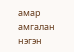амар амгалан нэгэн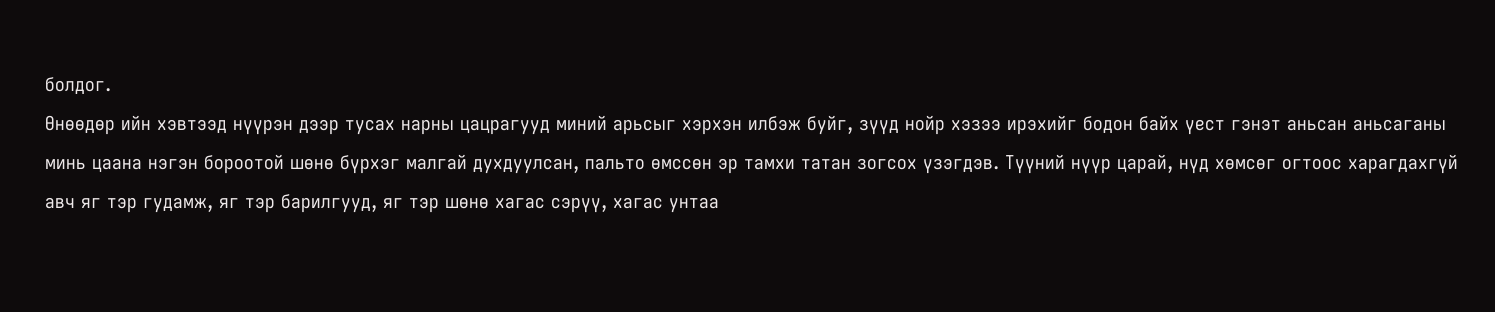болдог.
Өнөөдөр ийн хэвтээд нүүрэн дээр тусах нарны цацрагууд миний арьсыг хэрхэн илбэж буйг, зүүд нойр хэзээ ирэхийг бодон байх үест гэнэт аньсан аньсаганы минь цаана нэгэн бороотой шөнө бүрхэг малгай духдуулсан, пальто өмссөн эр тамхи татан зогсох үзэгдэв. Түүний нүүр царай, нүд хөмсөг огтоос харагдахгүй авч яг тэр гудамж, яг тэр барилгууд, яг тэр шөнө хагас сэрүү, хагас унтаа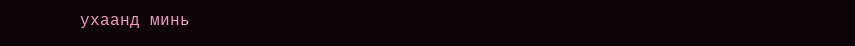ухаанд минь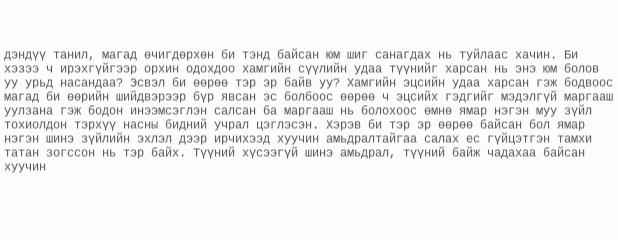дэндүү танил, магад өчигдөрхөн би тэнд байсан юм шиг санагдах нь туйлаас хачин. Би хэзээ ч ирэхгүйгээр орхин одохдоо хамгийн сүүлийн удаа түүнийг харсан нь энэ юм болов уу урьд насандаа? Эсвэл би өөрөө тэр эр байв уу? Хамгийн эцсийн удаа харсан гэж бодвоос магад би өөрийн шийдвэрээр бүр явсан эс болбоос өөрөө ч эцсийх гэдгийг мэдэлгүй маргааш уулзана гэж бодон инээмсэглэн салсан ба маргааш нь болохоос өмнө ямар нэгэн муу зүйл тохиолдон тэрхүү насны бидний учрал цэглэсэн. Хэрэв би тэр эр өөрөө байсан бол ямар нэгэн шинэ зүйлийн эхлэл дээр ирчихээд хуучин амьдралтайгаа салах ес гүйцэтгэн тамхи татан зогссон нь тэр байх. Түүний хүсээгүй шинэ амьдрал, түүний байж чадахаа байсан хуучин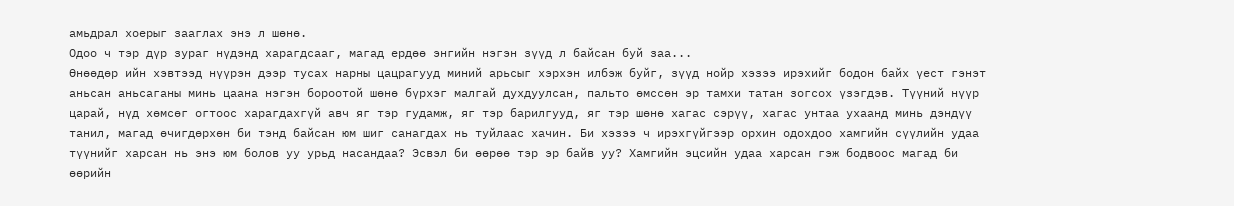амьдрал хоерыг зааглах энэ л шөнө.
Одоо ч тэр дүр зураг нүдэнд харагдсааг, магад ердөө энгийн нэгэн зүүд л байсан буй заа...
Өнөөдөр ийн хэвтээд нүүрэн дээр тусах нарны цацрагууд миний арьсыг хэрхэн илбэж буйг, зүүд нойр хэзээ ирэхийг бодон байх үест гэнэт аньсан аньсаганы минь цаана нэгэн бороотой шөнө бүрхэг малгай духдуулсан, пальто өмссөн эр тамхи татан зогсох үзэгдэв. Түүний нүүр царай, нүд хөмсөг огтоос харагдахгүй авч яг тэр гудамж, яг тэр барилгууд, яг тэр шөнө хагас сэрүү, хагас унтаа ухаанд минь дэндүү танил, магад өчигдөрхөн би тэнд байсан юм шиг санагдах нь туйлаас хачин. Би хэзээ ч ирэхгүйгээр орхин одохдоо хамгийн сүүлийн удаа түүнийг харсан нь энэ юм болов уу урьд насандаа? Эсвэл би өөрөө тэр эр байв уу? Хамгийн эцсийн удаа харсан гэж бодвоос магад би өөрийн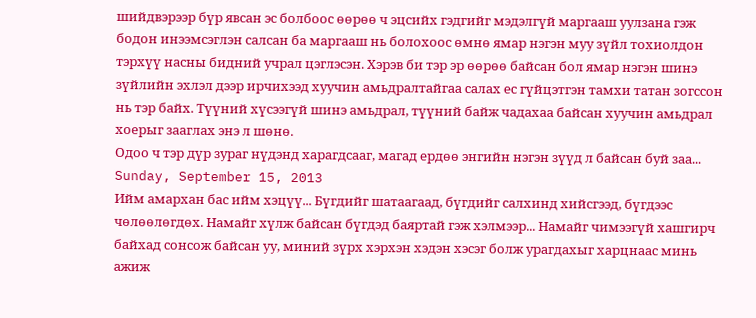шийдвэрээр бүр явсан эс болбоос өөрөө ч эцсийх гэдгийг мэдэлгүй маргааш уулзана гэж бодон инээмсэглэн салсан ба маргааш нь болохоос өмнө ямар нэгэн муу зүйл тохиолдон тэрхүү насны бидний учрал цэглэсэн. Хэрэв би тэр эр өөрөө байсан бол ямар нэгэн шинэ зүйлийн эхлэл дээр ирчихээд хуучин амьдралтайгаа салах ес гүйцэтгэн тамхи татан зогссон нь тэр байх. Түүний хүсээгүй шинэ амьдрал, түүний байж чадахаа байсан хуучин амьдрал хоерыг зааглах энэ л шөнө.
Одоо ч тэр дүр зураг нүдэнд харагдсааг, магад ердөө энгийн нэгэн зүүд л байсан буй заа...
Sunday, September 15, 2013
Ийм амархан бас ийм хэцүү... Бүгдийг шатаагаад, бүгдийг салхинд хийсгээд, бүгдээс чөлөөлөгдөх. Намайг хүлж байсан бүгдэд баяртай гэж хэлмээр... Намайг чимээгүй хашгирч байхад сонсож байсан уу, миний зүрх хэрхэн хэдэн хэсэг болж урагдахыг харцнаас минь ажиж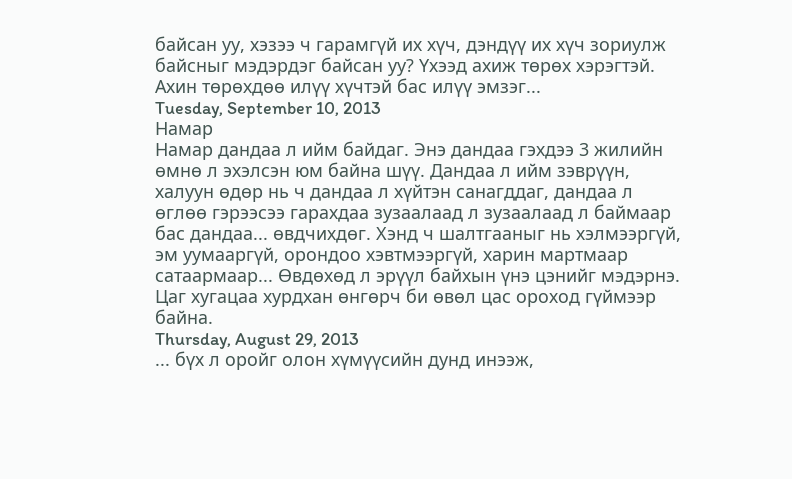байсан уу, хэзээ ч гарамгүй их хүч, дэндүү их хүч зориулж байсныг мэдэрдэг байсан уу? Үхээд ахиж төрөх хэрэгтэй. Ахин төрөхдөө илүү хүчтэй бас илүү эмзэг...
Tuesday, September 10, 2013
Намар
Намар дандаа л ийм байдаг. Энэ дандаа гэхдээ 3 жилийн өмнө л эхэлсэн юм байна шүү. Дандаа л ийм зэврүүн, халуун өдөр нь ч дандаа л хүйтэн санагддаг, дандаа л өглөө гэрээсээ гарахдаа зузаалаад л зузаалаад л баймаар бас дандаа... өвдчихдөг. Хэнд ч шалтгааныг нь хэлмээргүй, эм уумааргүй, орондоо хэвтмээргүй, харин мартмаар сатаармаар... Өвдөхөд л эрүүл байхын үнэ цэнийг мэдэрнэ. Цаг хугацаа хурдхан өнгөрч би өвөл цас ороход гүймээр байна.
Thursday, August 29, 2013
... бүх л оройг олон хүмүүсийн дунд инээж,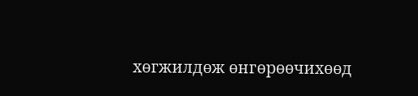хөгжилдөж өнгөрөөчихөөд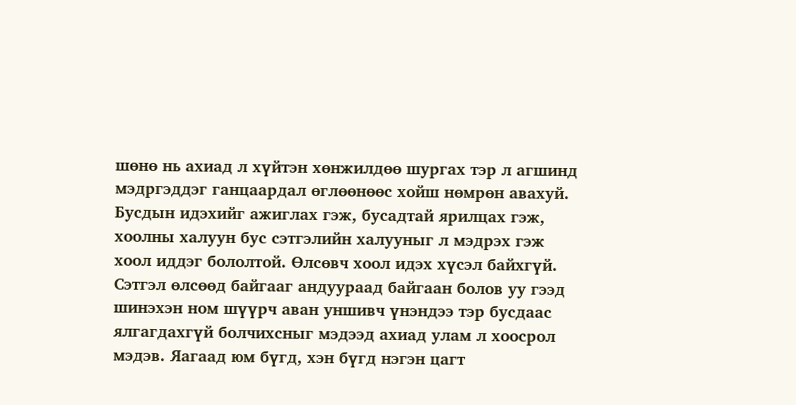шөнө нь ахиад л хүйтэн хөнжилдөө шургах тэр л агшинд мэдргэддэг ганцаардал өглөөнөөс хойш нөмрөн авахуй. Бусдын идэхийг ажиглах гэж, бусадтай ярилцах гэж, хоолны халуун бус сэтгэлийн халууныг л мэдрэх гэж хоол иддэг бололтой. Өлсөвч хоол идэх хүсэл байхгүй. Сэтгэл өлсөөд байгааг андуураад байгаан болов уу гээд шинэхэн ном шүүрч аван уншивч үнэндээ тэр бусдаас ялгагдахгүй болчихсныг мэдээд ахиад улам л хоосрол мэдэв. Яагаад юм бүгд, хэн бүгд нэгэн цагт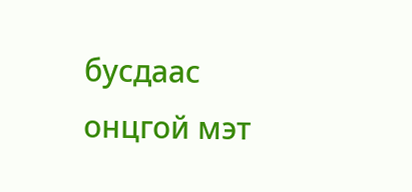бусдаас онцгой мэт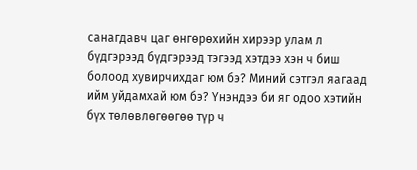санагдавч цаг өнгөрөхийн хирээр улам л бүдгэрээд бүдгэрээд тэгээд хэтдээ хэн ч биш болоод хувирчихдаг юм бэ? Миний сэтгэл яагаад ийм уйдамхай юм бэ? Үнэндээ би яг одоо хэтийн бүх төлөвлөгөөгөө түр ч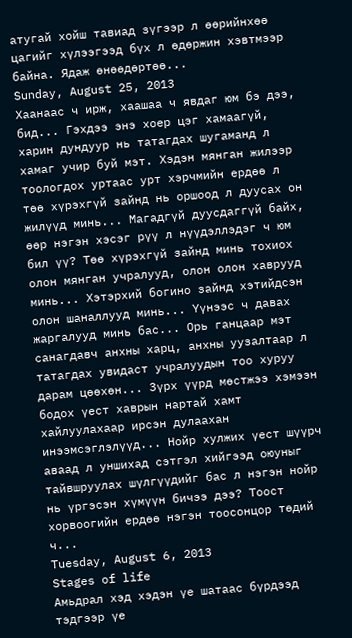атугай хойш тавиад зүгээр л өөрийнхөө цагийг хүлээгээд бүх л өдөржин хэвтмээр байна. Ядаж өнөөдөртөө...
Sunday, August 25, 2013
Хаанаас ч ирж, хаашаа ч явдаг юм бэ дээ, бид... Гэхдээ энэ хоер цэг хамаагүй, харин дундуур нь татагдах шугаманд л хамаг учир буй мэт. Хэдэн мянган жилээр тоологдох уртаас урт хэрчмийн ердөө л төө хүрэхгүй зайнд нь оршоод л дуусах он жилүүд минь... Магадгүй дуусдаггүй байх, өөр нэгэн хэсэг рүү л нүүдэллэдэг ч юм бил үү? Төө хүрэхгүй зайнд минь тохиох олон мянган учралууд, олон олон хаврууд минь... Хэтэрхий богино зайнд хэтийдсэн олон шаналлууд минь... Үүнээс ч давах жаргалууд минь бас... Орь ганцаар мэт санагдавч анхны харц, анхны уузалтаар л татагдах увидаст учралуудын тоо хуруу дарам цөөхөн... Зүрх үүрд мөстжээ хэмээн бодох үест хаврын нартай хамт хайлуулахаар ирсэн дулаахан инээмсэглэлүүд... Нойр хулжих үест шүүрч аваад л уншихад сэтгэл хийгээд оюуныг тайвшруулах шүлгүүдийг бас л нэгэн нойр нь үргэсэн хүмүүн бичээ дээ? Тоост хорвоогийн ердөө нэгэн тоосонцор төдий ч...
Tuesday, August 6, 2013
Stages of life
Амьдрал хэд хэдэн үе шатаас бүрдээд тэдгээр үе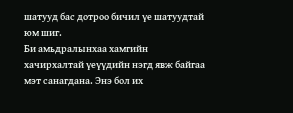шатууд бас дотроо бичил үе шатуудтай юм шиг.
Би амьдралынхаа хамгийн хачирхалтай үеүүдийн нэгд явж байгаа мэт санагдана. Энэ бол их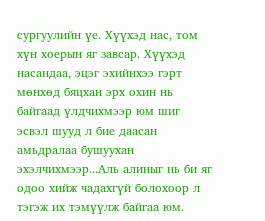сургуулийн үе. Хүүхэд нас, том хүн хоерын яг завсар. Хүүхэд насандаа, эцэг эхийнхээ гэрт мөнхөд бяцхан эрх охин нь байгаад үлдчихмээр юм шиг эсвэл шууд л бие даасан амьдралаа бушуухан эхэлчихмээр...Аль алиныг нь би яг одоо хийж чадахгүй болохоор л тэгэж их тэмүүлж байгаа юм.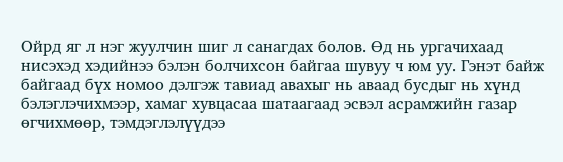Ойрд яг л нэг жуулчин шиг л санагдах болов. Өд нь ургачихаад нисэхэд хэдийнээ бэлэн болчихсон байгаа шувуу ч юм уу. Гэнэт байж байгаад бүх номоо дэлгэж тавиад авахыг нь аваад бусдыг нь хүнд бэлэглэчихмээр, хамаг хувцасаа шатаагаад эсвэл асрамжийн газар өгчихмөөр, тэмдэглэлүүдээ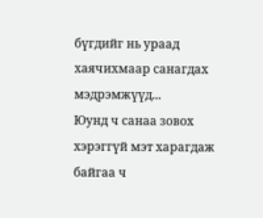бүгдийг нь ураад хаячихмаар санагдах мэдрэмжүүд...
Юунд ч санаа зовох хэрэггүй мэт харагдаж байгаа ч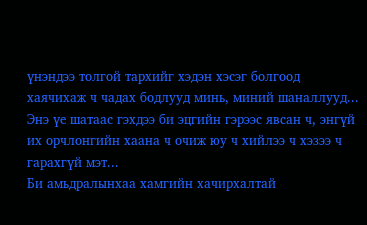үнэндээ толгой тархийг хэдэн хэсэг болгоод хаячихаж ч чадах бодлууд минь, миний шаналлууд...
Энэ үе шатаас гэхдээ би эцгийн гэрээс явсан ч, энгүй их орчлонгийн хаана ч очиж юу ч хийлээ ч хэзээ ч гарахгүй мэт...
Би амьдралынхаа хамгийн хачирхалтай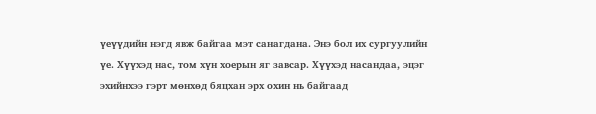үеүүдийн нэгд явж байгаа мэт санагдана. Энэ бол их сургуулийн үе. Хүүхэд нас, том хүн хоерын яг завсар. Хүүхэд насандаа, эцэг эхийнхээ гэрт мөнхөд бяцхан эрх охин нь байгаад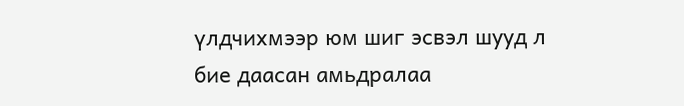үлдчихмээр юм шиг эсвэл шууд л бие даасан амьдралаа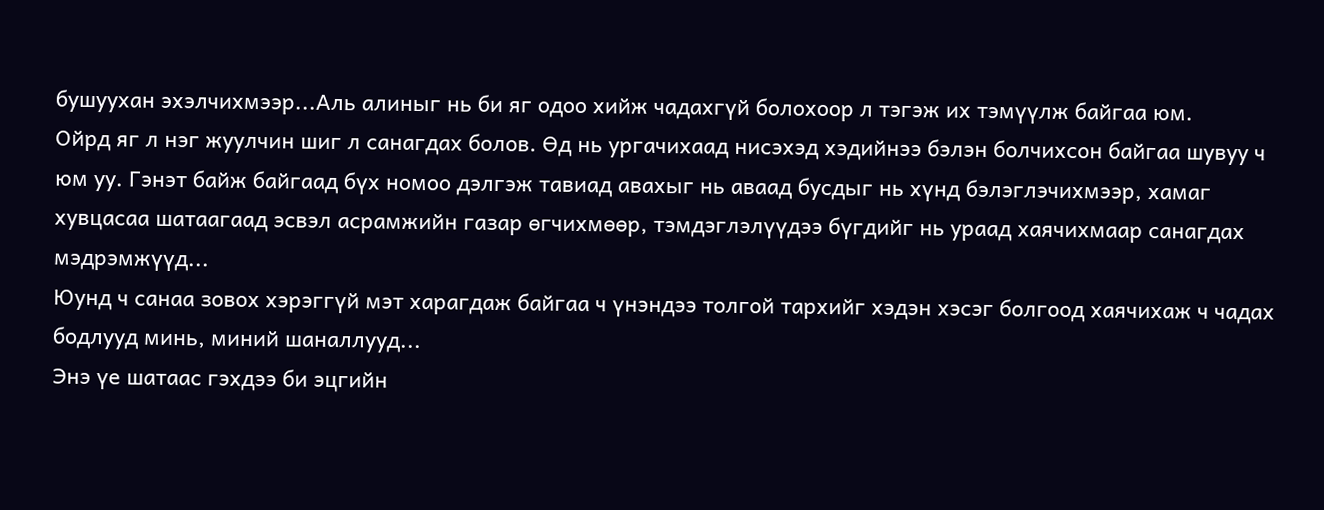бушуухан эхэлчихмээр...Аль алиныг нь би яг одоо хийж чадахгүй болохоор л тэгэж их тэмүүлж байгаа юм.
Ойрд яг л нэг жуулчин шиг л санагдах болов. Өд нь ургачихаад нисэхэд хэдийнээ бэлэн болчихсон байгаа шувуу ч юм уу. Гэнэт байж байгаад бүх номоо дэлгэж тавиад авахыг нь аваад бусдыг нь хүнд бэлэглэчихмээр, хамаг хувцасаа шатаагаад эсвэл асрамжийн газар өгчихмөөр, тэмдэглэлүүдээ бүгдийг нь ураад хаячихмаар санагдах мэдрэмжүүд...
Юунд ч санаа зовох хэрэггүй мэт харагдаж байгаа ч үнэндээ толгой тархийг хэдэн хэсэг болгоод хаячихаж ч чадах бодлууд минь, миний шаналлууд...
Энэ үе шатаас гэхдээ би эцгийн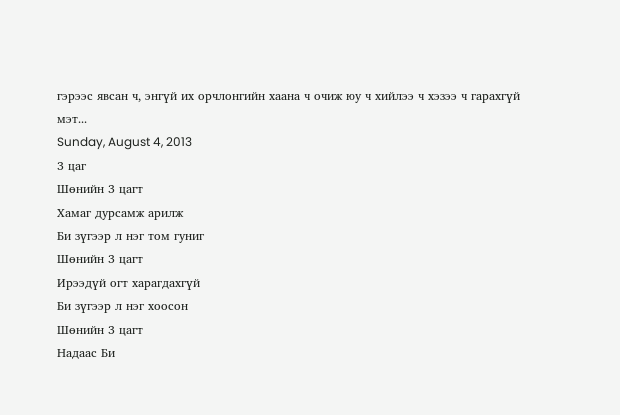гэрээс явсан ч, энгүй их орчлонгийн хаана ч очиж юу ч хийлээ ч хэзээ ч гарахгүй мэт...
Sunday, August 4, 2013
3 цаг
Шөнийн 3 цагт
Хамаг дурсамж арилж
Би зүгээр л нэг том гуниг
Шөнийн 3 цагт
Ирээдүй огт харагдахгүй
Би зүгээр л нэг хоосон
Шөнийн 3 цагт
Надаас Би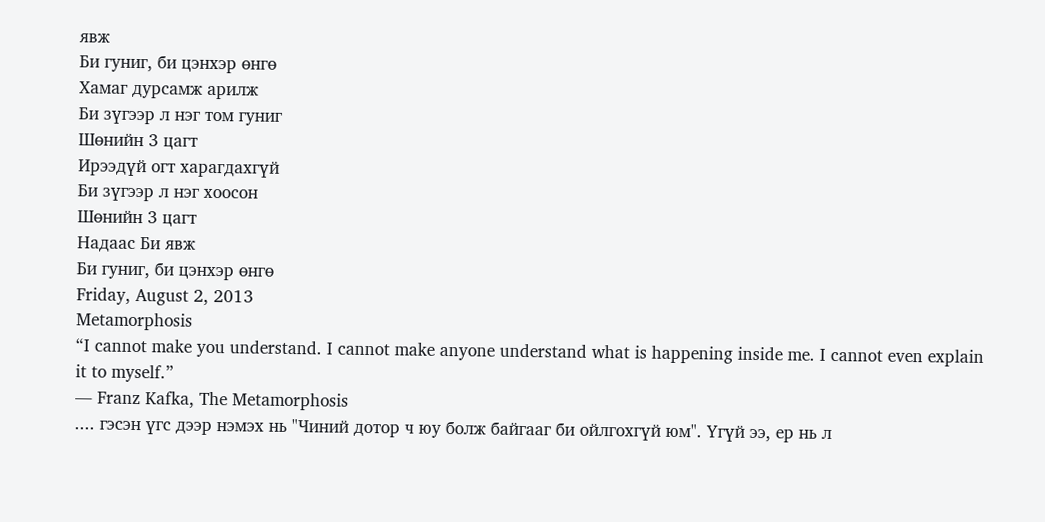явж
Би гуниг, би цэнхэр өнгө
Хамаг дурсамж арилж
Би зүгээр л нэг том гуниг
Шөнийн 3 цагт
Ирээдүй огт харагдахгүй
Би зүгээр л нэг хоосон
Шөнийн 3 цагт
Надаас Би явж
Би гуниг, би цэнхэр өнгө
Friday, August 2, 2013
Metamorphosis
“I cannot make you understand. I cannot make anyone understand what is happening inside me. I cannot even explain it to myself.”
― Franz Kafka, The Metamorphosis
.... гэсэн үгс дээр нэмэх нь "Чиний дотор ч юу болж байгааг би ойлгохгүй юм". Үгүй ээ, ер нь л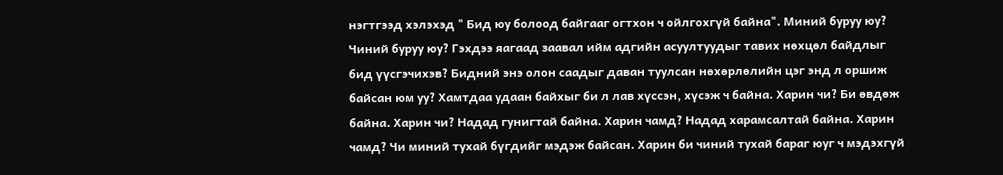нэгтгээд хэлэхэд " Бид юу болоод байгааг огтхон ч ойлгохгүй байна". Миний буруу юу? Чиний буруу юу? Гэхдээ яагаад заавал ийм адгийн асуултуудыг тавих нөхцөл байдлыг бид үүсгэчихэв? Бидний энэ олон саадыг даван туулсан нөхөрлөлийн цэг энд л оршиж байсан юм уу? Хамтдаа удаан байхыг би л лав хүссэн, хүсэж ч байна. Харин чи? Би өвдөж байна. Харин чи? Надад гунигтай байна. Харин чамд? Надад харамсалтай байна. Харин чамд? Чи миний тухай бүгдийг мэдэж байсан. Харин би чиний тухай бараг юуг ч мэдэхгүй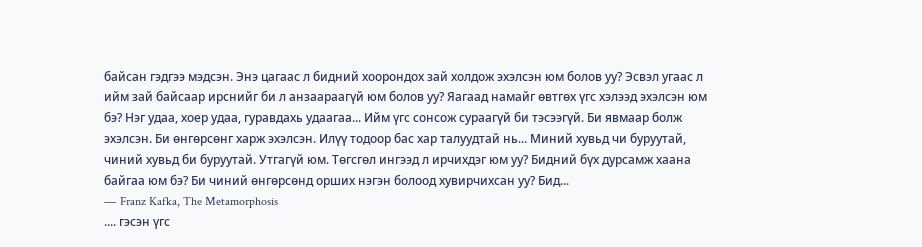байсан гэдгээ мэдсэн. Энэ цагаас л бидний хоорондох зай холдож эхэлсэн юм болов уу? Эсвэл угаас л ийм зай байсаар ирснийг би л анзаараагүй юм болов уу? Яагаад намайг өвтгөх үгс хэлээд эхэлсэн юм бэ? Нэг удаа, хоер удаа, гуравдахь удаагаа... Ийм үгс сонсож сураагүй би тэсээгүй. Би явмаар болж эхэлсэн. Би өнгөрсөнг харж эхэлсэн. Илүү тодоор бас хар талуудтай нь... Миний хувьд чи буруутай, чиний хувьд би буруутай. Утгагүй юм. Төгсгөл ингээд л ирчихдэг юм уу? Бидний бүх дурсамж хаана байгаа юм бэ? Би чиний өнгөрсөнд орших нэгэн болоод хувирчихсан уу? Бид...
― Franz Kafka, The Metamorphosis
.... гэсэн үгс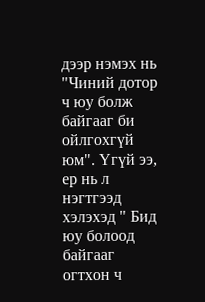дээр нэмэх нь "Чиний дотор ч юу болж байгааг би ойлгохгүй юм". Үгүй ээ, ер нь л нэгтгээд хэлэхэд " Бид юу болоод байгааг огтхон ч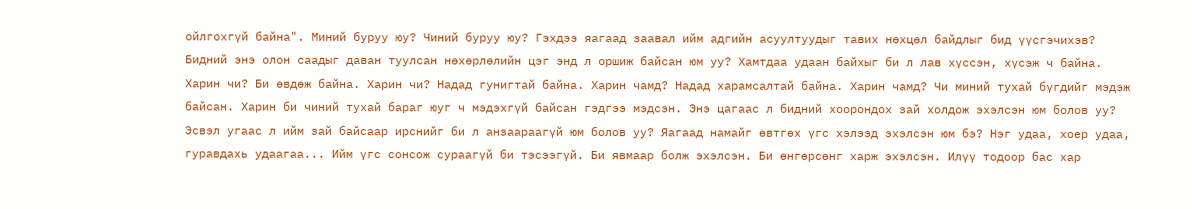ойлгохгүй байна". Миний буруу юу? Чиний буруу юу? Гэхдээ яагаад заавал ийм адгийн асуултуудыг тавих нөхцөл байдлыг бид үүсгэчихэв? Бидний энэ олон саадыг даван туулсан нөхөрлөлийн цэг энд л оршиж байсан юм уу? Хамтдаа удаан байхыг би л лав хүссэн, хүсэж ч байна. Харин чи? Би өвдөж байна. Харин чи? Надад гунигтай байна. Харин чамд? Надад харамсалтай байна. Харин чамд? Чи миний тухай бүгдийг мэдэж байсан. Харин би чиний тухай бараг юуг ч мэдэхгүй байсан гэдгээ мэдсэн. Энэ цагаас л бидний хоорондох зай холдож эхэлсэн юм болов уу? Эсвэл угаас л ийм зай байсаар ирснийг би л анзаараагүй юм болов уу? Яагаад намайг өвтгөх үгс хэлээд эхэлсэн юм бэ? Нэг удаа, хоер удаа, гуравдахь удаагаа... Ийм үгс сонсож сураагүй би тэсээгүй. Би явмаар болж эхэлсэн. Би өнгөрсөнг харж эхэлсэн. Илүү тодоор бас хар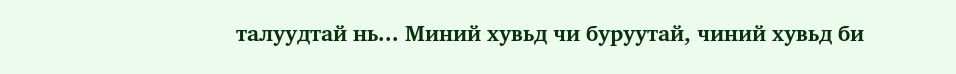талуудтай нь... Миний хувьд чи буруутай, чиний хувьд би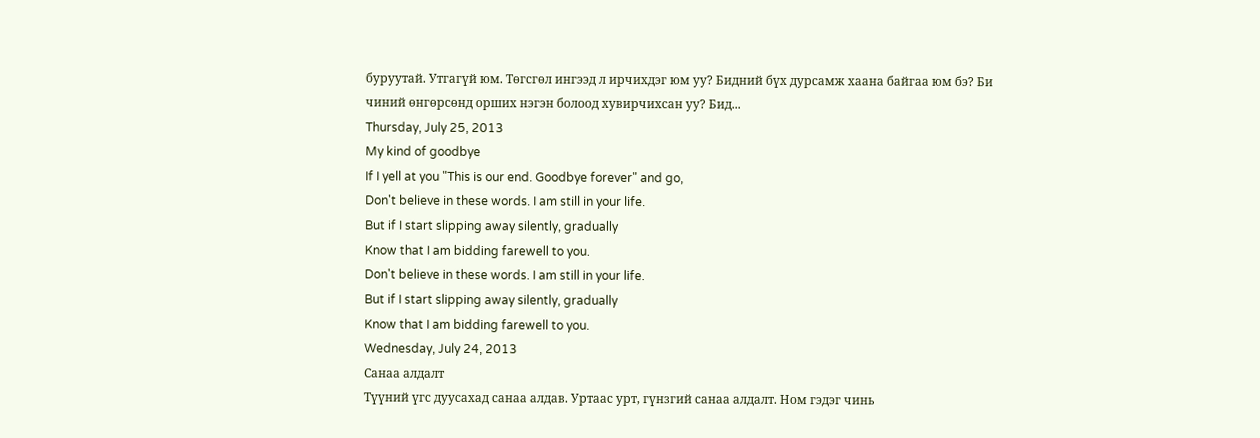буруутай. Утгагүй юм. Төгсгөл ингээд л ирчихдэг юм уу? Бидний бүх дурсамж хаана байгаа юм бэ? Би чиний өнгөрсөнд орших нэгэн болоод хувирчихсан уу? Бид...
Thursday, July 25, 2013
My kind of goodbye
If I yell at you "This is our end. Goodbye forever" and go,
Don't believe in these words. I am still in your life.
But if I start slipping away silently, gradually
Know that I am bidding farewell to you.
Don't believe in these words. I am still in your life.
But if I start slipping away silently, gradually
Know that I am bidding farewell to you.
Wednesday, July 24, 2013
Санаа алдалт
Түүний үгс дуусахад санаа алдав. Уртаас урт, гүнзгий санаа алдалт. Ном гэдэг чинь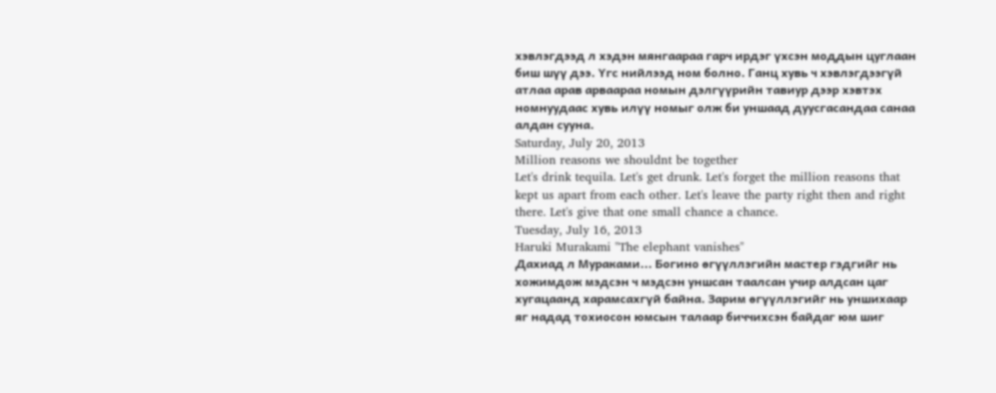хэвлэгдээд л хэдэн мянгаараа гарч ирдэг үхсэн моддын цуглаан биш шүү дээ. Үгс нийлээд ном болно. Ганц хувь ч хэвлэгдээгүй атлаа арав арваараа номын дэлгүүрийн тавиур дээр хэвтэх номнуудаас хувь илүү номыг олж би уншаад дуусгасандаа санаа алдан сууна.
Saturday, July 20, 2013
Million reasons we shouldnt be together
Let's drink tequila. Let's get drunk. Let's forget the million reasons that kept us apart from each other. Let's leave the party right then and right there. Let's give that one small chance a chance.
Tuesday, July 16, 2013
Haruki Murakami "The elephant vanishes"
Дахиад л Мураками... Богино өгүүллэгийн мастер гэдгийг нь хожимдож мэдсэн ч мэдсэн уншсан таалсан учир алдсан цаг хугацаанд харамсахгүй байна. Зарим өгүүллэгийг нь уншихаар яг надад тохиосон юмсын талаар биччихсэн байдаг юм шиг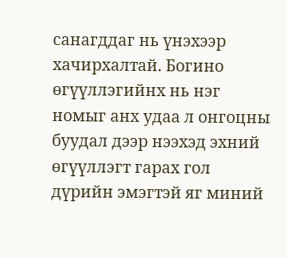санагддаг нь үнэхээр хачирхалтай. Богино өгүүллэгийнх нь нэг номыг анх удаа л онгоцны буудал дээр нээхэд эхний өгүүллэгт гарах гол дүрийн эмэгтэй яг миний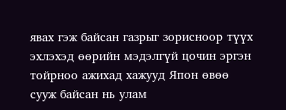явах гэж байсан газрыг зорисноор түүх эхлэхэд өөрийн мэдэлгүй цочин эргэн тойрноо ажихад хажууд Япон өвөө сууж байсан нь улам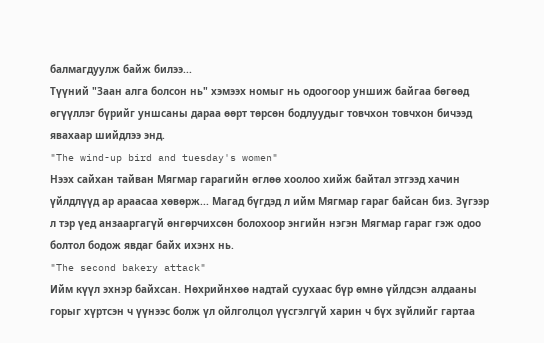балмагдуулж байж билээ...
Түүний "Заан алга болсон нь" хэмээх номыг нь одоогоор уншиж байгаа бөгөөд өгүүллэг бүрийг уншсаны дараа өөрт төрсөн бодлуудыг товчхон товчхон бичээд явахаар шийдлээ энд.
"The wind-up bird and tuesday's women"
Нээх сайхан тайван Мягмар гарагийн өглөө хоолоо хийж байтал этгээд хачин үйлдлүүд ар араасаа хөвөрж... Магад бүгдэд л ийм Мягмар гараг байсан биз. Зүгээр л тэр үед анзааргагүй өнгөрчихсөн болохоор энгийн нэгэн Мягмар гараг гэж одоо болтол бодож явдаг байх ихэнх нь.
"The second bakery attack"
Ийм күүл эхнэр байхсан. Нөхрийнхөө надтай суухаас бүр өмнө үйлдсэн алдааны горыг хүртсэн ч үүнээс болж үл ойлголцол үүсгэлгүй харин ч бүх зүйлийг гартаа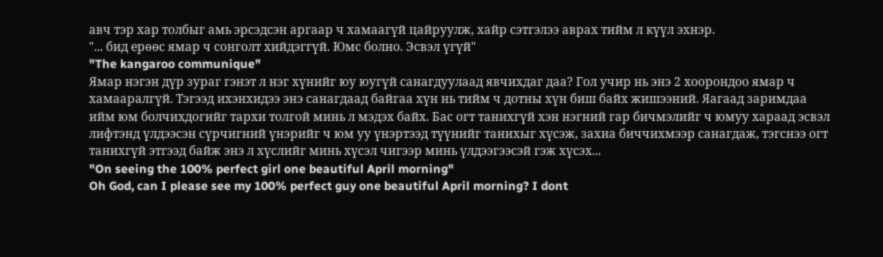авч тэр хар толбыг амь эрсэдсэн аргаар ч хамаагүй цайруулж, хайр сэтгэлээ аврах тийм л күүл эхнэр.
"... бид ерөөс ямар ч сонголт хийдэггүй. Юмс болно. Эсвэл үгүй"
"The kangaroo communique"
Ямар нэгэн дүр зураг гэнэт л нэг хүнийг юу юугүй санагдуулаад явчихдаг даа? Гол учир нь энэ 2 хоорондоо ямар ч хамааралгүй. Тэгээд ихэнхидээ энэ санагдаад байгаа хүн нь тийм ч дотны хүн биш байх жишээний. Яагаад заримдаа ийм юм болчихдогийг тархи толгой минь л мэдэх байх. Бас огт танихгүй хэн нэгний гар бичмэлийг ч юмуу хараад эсвэл лифтэнд үлдээсэн сүрчигний үнэрийг ч юм уу үнэртээд түүнийг танихыг хүсэж, захиа биччихмээр санагдаж, тэгснээ огт танихгүй этгээд байж энэ л хүслийг минь хүсэл чигээр минь үлдээгээсэй гэж хүсэх...
"On seeing the 100% perfect girl one beautiful April morning"
Oh God, can I please see my 100% perfect guy one beautiful April morning? I dont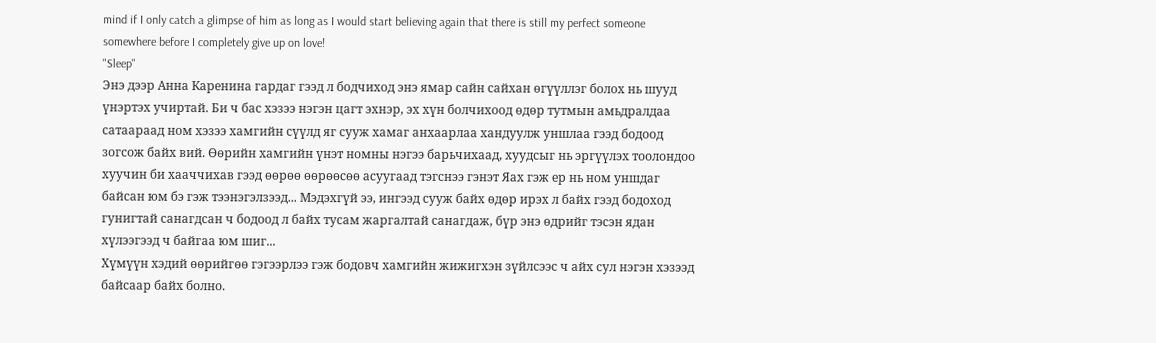mind if I only catch a glimpse of him as long as I would start believing again that there is still my perfect someone somewhere before I completely give up on love!
"Sleep"
Энэ дээр Анна Каренина гардаг гээд л бодчиход энэ ямар сайн сайхан өгүүллэг болох нь шууд үнэртэх учиртай. Би ч бас хэзээ нэгэн цагт эхнэр, эх хүн болчихоод өдөр тутмын амьдралдаа сатаараад ном хэзээ хамгийн сүүлд яг сууж хамаг анхаарлаа хандуулж уншлаа гээд бодоод зогсож байх вий. Өөрийн хамгийн үнэт номны нэгээ барьчихаад, хуудсыг нь эргүүлэх тоолондоо хуучин би хааччихав гээд өөрөө өөрөөсөө асуугаад тэгснээ гэнэт Яах гэж ер нь ном уншдаг байсан юм бэ гэж тээнэгэлзээд... Мэдэхгүй ээ, ингээд сууж байх өдөр ирэх л байх гээд бодоход гунигтай санагдсан ч бодоод л байх тусам жаргалтай санагдаж, бүр энэ өдрийг тэсэн ядан хүлээгээд ч байгаа юм шиг...
Хүмүүн хэдий өөрийгөө гэгээрлээ гэж бодовч хамгийн жижигхэн зүйлсээс ч айх сул нэгэн хэзээд байсаар байх болно.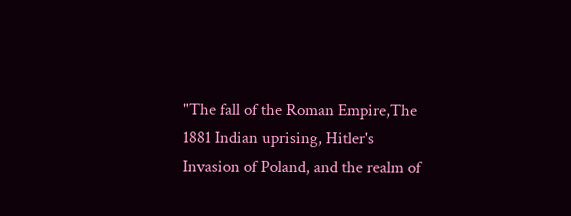"The fall of the Roman Empire,The 1881 Indian uprising, Hitler's Invasion of Poland, and the realm of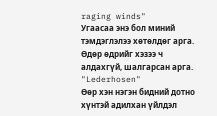raging winds"
Угаасаа энэ бол миний тэмдэглэлээ хөтөлдөг арга. Өдөр өдрийг хэзээ ч алдахгүй, шалгарсан арга.
"Lederhosen"
Өөр хэн нэгэн бидний дотно хүнтэй адилхан үйлдэл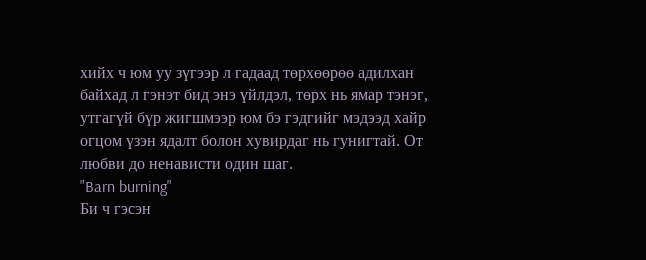хийх ч юм уу зүгээр л гадаад төрхөөрөө адилхан байхад л гэнэт бид энэ үйлдэл, төрх нь ямар тэнэг, утгагүй бүр жигшмээр юм бэ гэдгийг мэдээд хайр огцом үзэн ядалт болон хувирдаг нь гунигтай. От любви до ненависти один шаг.
"Barn burning"
Би ч гэсэн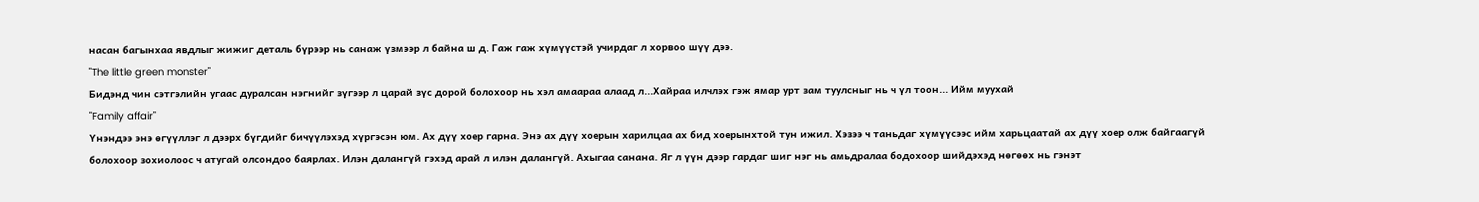насан багынхаа явдлыг жижиг деталь бүрээр нь санаж үзмээр л байна ш д. Гаж гаж хүмүүстэй учирдаг л хорвоо шүү дээ.
"The little green monster"
Бидэнд чин сэтгэлийн угаас дуралсан нэгнийг зүгээр л царай зүс дорой болохоор нь хэл амаараа алаад л...Хайраа илчлэх гэж ямар урт зам туулсныг нь ч үл тоон... Ийм муухай
"Family affair"
Үнэндээ энэ өгүүллэг л дээрх бүгдийг бичүүлэхэд хүргэсэн юм. Ах дүү хоер гарна. Энэ ах дүү хоерын харилцаа ах бид хоерынхтой тун ижил. Хэзээ ч таньдаг хүмүүсээс ийм харьцаатай ах дүү хоер олж байгаагүй болохоор зохиолоос ч атугай олсондоо баярлах. Илэн далангүй гэхэд арай л илэн далангүй. Ахыгаа санана. Яг л үүн дээр гардаг шиг нэг нь амьдралаа бодохоор шийдэхэд нөгөөх нь гэнэт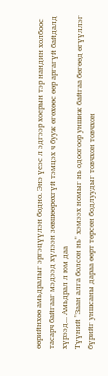өөрийнхөө амьдралыг эргэцүүлэн бодно. Энэ үеэс л эдгээр хоерын тэр нандин холбоос тасарч байгааг мэдээд хүлээн зөвшөөрөхгүй тэмцэх ч бууж өгөхөөс өөр аргагүй байдалд хүрээд... Амьдрал л юм даа
Түүний "Заан алга болсон нь" хэмээх номыг нь одоогоор уншиж байгаа бөгөөд өгүүллэг бүрийг уншсаны дараа өөрт төрсөн бодлуудыг товчхон товчхон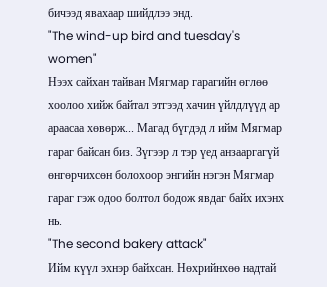бичээд явахаар шийдлээ энд.
"The wind-up bird and tuesday's women"
Нээх сайхан тайван Мягмар гарагийн өглөө хоолоо хийж байтал этгээд хачин үйлдлүүд ар араасаа хөвөрж... Магад бүгдэд л ийм Мягмар гараг байсан биз. Зүгээр л тэр үед анзааргагүй өнгөрчихсөн болохоор энгийн нэгэн Мягмар гараг гэж одоо болтол бодож явдаг байх ихэнх нь.
"The second bakery attack"
Ийм күүл эхнэр байхсан. Нөхрийнхөө надтай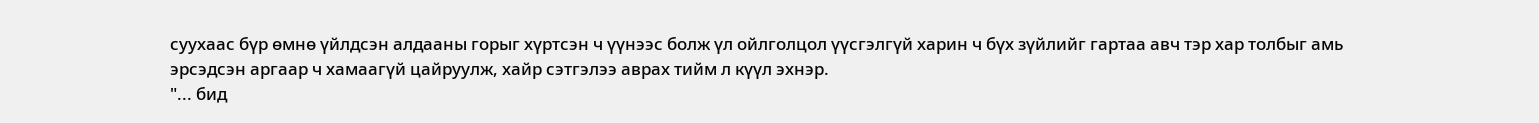суухаас бүр өмнө үйлдсэн алдааны горыг хүртсэн ч үүнээс болж үл ойлголцол үүсгэлгүй харин ч бүх зүйлийг гартаа авч тэр хар толбыг амь эрсэдсэн аргаар ч хамаагүй цайруулж, хайр сэтгэлээ аврах тийм л күүл эхнэр.
"... бид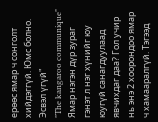ерөөс ямар ч сонголт хийдэггүй. Юмс болно. Эсвэл үгүй"
"The kangaroo communique"
Ямар нэгэн дүр зураг гэнэт л нэг хүнийг юу юугүй санагдуулаад явчихдаг даа? Гол учир нь энэ 2 хоорондоо ямар ч хамааралгүй. Тэгээд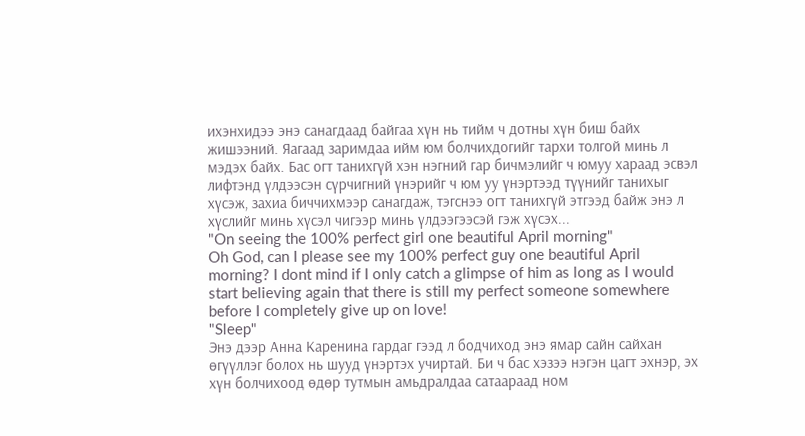ихэнхидээ энэ санагдаад байгаа хүн нь тийм ч дотны хүн биш байх жишээний. Яагаад заримдаа ийм юм болчихдогийг тархи толгой минь л мэдэх байх. Бас огт танихгүй хэн нэгний гар бичмэлийг ч юмуу хараад эсвэл лифтэнд үлдээсэн сүрчигний үнэрийг ч юм уу үнэртээд түүнийг танихыг хүсэж, захиа биччихмээр санагдаж, тэгснээ огт танихгүй этгээд байж энэ л хүслийг минь хүсэл чигээр минь үлдээгээсэй гэж хүсэх...
"On seeing the 100% perfect girl one beautiful April morning"
Oh God, can I please see my 100% perfect guy one beautiful April morning? I dont mind if I only catch a glimpse of him as long as I would start believing again that there is still my perfect someone somewhere before I completely give up on love!
"Sleep"
Энэ дээр Анна Каренина гардаг гээд л бодчиход энэ ямар сайн сайхан өгүүллэг болох нь шууд үнэртэх учиртай. Би ч бас хэзээ нэгэн цагт эхнэр, эх хүн болчихоод өдөр тутмын амьдралдаа сатаараад ном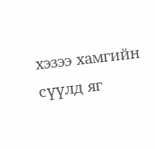хэзээ хамгийн сүүлд яг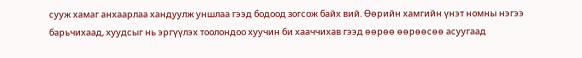сууж хамаг анхаарлаа хандуулж уншлаа гээд бодоод зогсож байх вий. Өөрийн хамгийн үнэт номны нэгээ барьчихаад, хуудсыг нь эргүүлэх тоолондоо хуучин би хааччихав гээд өөрөө өөрөөсөө асуугаад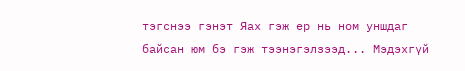тэгснээ гэнэт Яах гэж ер нь ном уншдаг байсан юм бэ гэж тээнэгэлзээд... Мэдэхгүй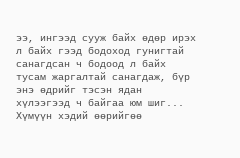ээ, ингээд сууж байх өдөр ирэх л байх гээд бодоход гунигтай санагдсан ч бодоод л байх тусам жаргалтай санагдаж, бүр энэ өдрийг тэсэн ядан хүлээгээд ч байгаа юм шиг...
Хүмүүн хэдий өөрийгөө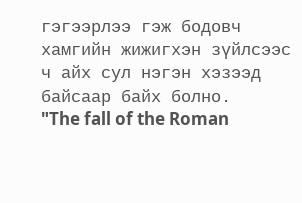гэгээрлээ гэж бодовч хамгийн жижигхэн зүйлсээс ч айх сул нэгэн хэзээд байсаар байх болно.
"The fall of the Roman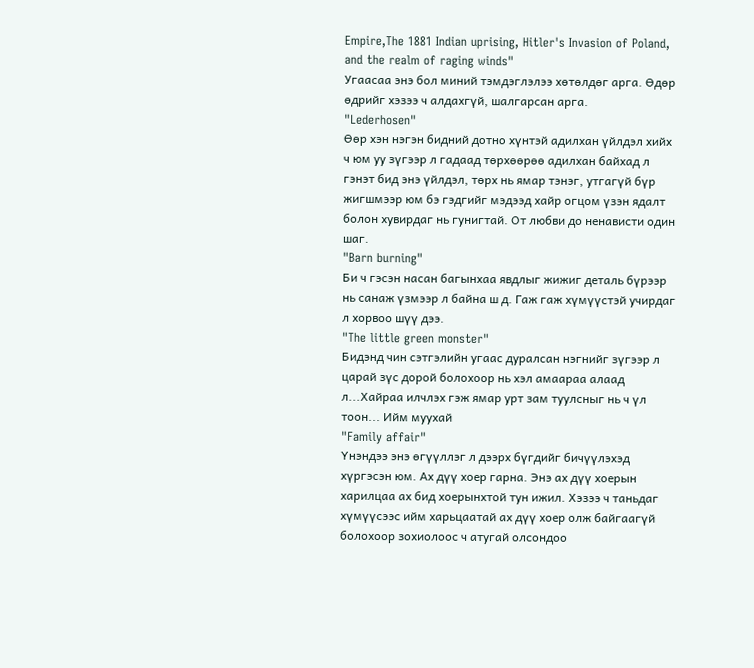Empire,The 1881 Indian uprising, Hitler's Invasion of Poland, and the realm of raging winds"
Угаасаа энэ бол миний тэмдэглэлээ хөтөлдөг арга. Өдөр өдрийг хэзээ ч алдахгүй, шалгарсан арга.
"Lederhosen"
Өөр хэн нэгэн бидний дотно хүнтэй адилхан үйлдэл хийх ч юм уу зүгээр л гадаад төрхөөрөө адилхан байхад л гэнэт бид энэ үйлдэл, төрх нь ямар тэнэг, утгагүй бүр жигшмээр юм бэ гэдгийг мэдээд хайр огцом үзэн ядалт болон хувирдаг нь гунигтай. От любви до ненависти один шаг.
"Barn burning"
Би ч гэсэн насан багынхаа явдлыг жижиг деталь бүрээр нь санаж үзмээр л байна ш д. Гаж гаж хүмүүстэй учирдаг л хорвоо шүү дээ.
"The little green monster"
Бидэнд чин сэтгэлийн угаас дуралсан нэгнийг зүгээр л царай зүс дорой болохоор нь хэл амаараа алаад л...Хайраа илчлэх гэж ямар урт зам туулсныг нь ч үл тоон... Ийм муухай
"Family affair"
Үнэндээ энэ өгүүллэг л дээрх бүгдийг бичүүлэхэд хүргэсэн юм. Ах дүү хоер гарна. Энэ ах дүү хоерын харилцаа ах бид хоерынхтой тун ижил. Хэзээ ч таньдаг хүмүүсээс ийм харьцаатай ах дүү хоер олж байгаагүй болохоор зохиолоос ч атугай олсондоо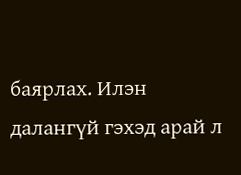баярлах. Илэн далангүй гэхэд арай л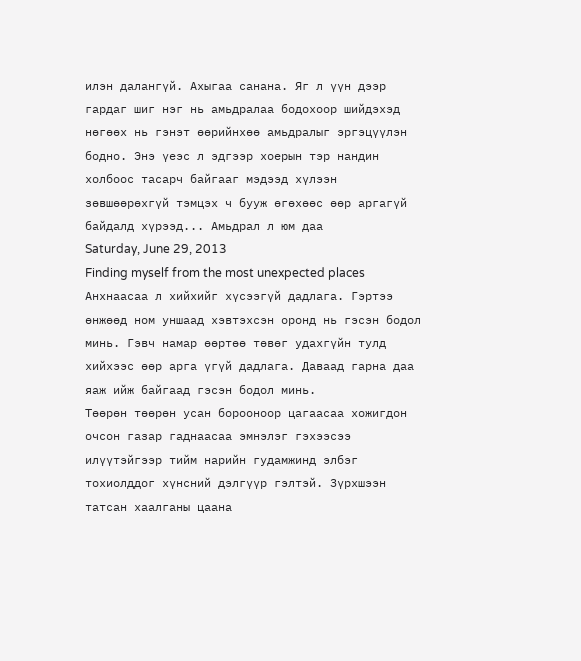илэн далангүй. Ахыгаа санана. Яг л үүн дээр гардаг шиг нэг нь амьдралаа бодохоор шийдэхэд нөгөөх нь гэнэт өөрийнхөө амьдралыг эргэцүүлэн бодно. Энэ үеэс л эдгээр хоерын тэр нандин холбоос тасарч байгааг мэдээд хүлээн зөвшөөрөхгүй тэмцэх ч бууж өгөхөөс өөр аргагүй байдалд хүрээд... Амьдрал л юм даа
Saturday, June 29, 2013
Finding myself from the most unexpected places
Анхнаасаа л хийхийг хүсээгүй дадлага. Гэртээ өнжөөд ном уншаад хэвтэхсэн оронд нь гэсэн бодол минь. Гэвч намар өөртөө төвөг удахгүйн тулд хийхээс өөр арга үгүй дадлага. Даваад гарна даа яаж ийж байгаад гэсэн бодол минь.
Төөрөн төөрөн усан борооноор цагаасаа хожигдон очсон газар гаднаасаа эмнэлэг гэхээсээ илүүтэйгээр тийм нарийн гудамжинд элбэг тохиолддог хүнсний дэлгүүр гэлтэй. Зүрхшээн татсан хаалганы цаана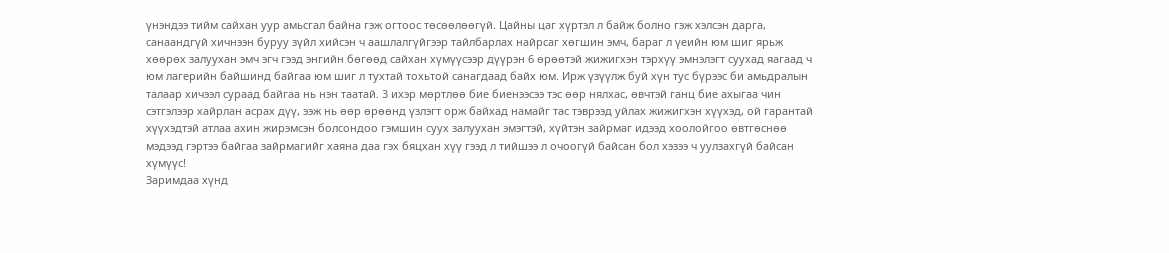үнэндээ тийм сайхан уур амьсгал байна гэж огтоос төсөөлөөгүй. Цайны цаг хүртэл л байж болно гэж хэлсэн дарга, санаандгүй хичнээн буруу зүйл хийсэн ч аашлалгүйгээр тайлбарлах найрсаг хөгшин эмч, бараг л үеийн юм шиг ярьж хөөрөх залуухан эмч эгч гээд энгийн бөгөөд сайхан хүмүүсээр дүүрэн 6 өрөөтэй жижигхэн тэрхүү эмнэлэгт суухад яагаад ч юм лагерийн байшинд байгаа юм шиг л тухтай тохьтой санагдаад байх юм. Ирж үзүүлж буй хүн тус бүрээс би амьдралын талаар хичээл сураад байгаа нь нэн таатай. 3 ихэр мөртлөө бие биенээсээ тэс өөр нялхас, өвчтэй ганц бие ахыгаа чин сэтгэлээр хайрлан асрах дүү, ээж нь өөр өрөөнд үзлэгт орж байхад намайг тас тэврээд уйлах жижигхэн хүүхэд, ой гарантай хүүхэдтэй атлаа ахин жирэмсэн болсондоо гэмшин суух залуухан эмэгтэй, хүйтэн зайрмаг идээд хоолойгоо өвтгөснөө мэдээд гэртээ байгаа зайрмагийг хаяна даа гэх бяцхан хүү гээд л тийшээ л очоогүй байсан бол хэзээ ч уулзахгүй байсан хүмүүс!
Заримдаа хүнд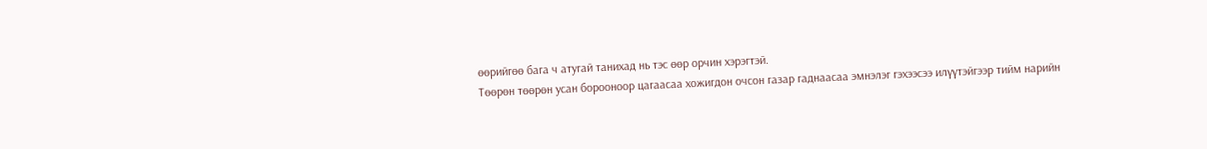өөрийгөө бага ч атугай танихад нь тэс өөр орчин хэрэгтэй.
Төөрөн төөрөн усан борооноор цагаасаа хожигдон очсон газар гаднаасаа эмнэлэг гэхээсээ илүүтэйгээр тийм нарийн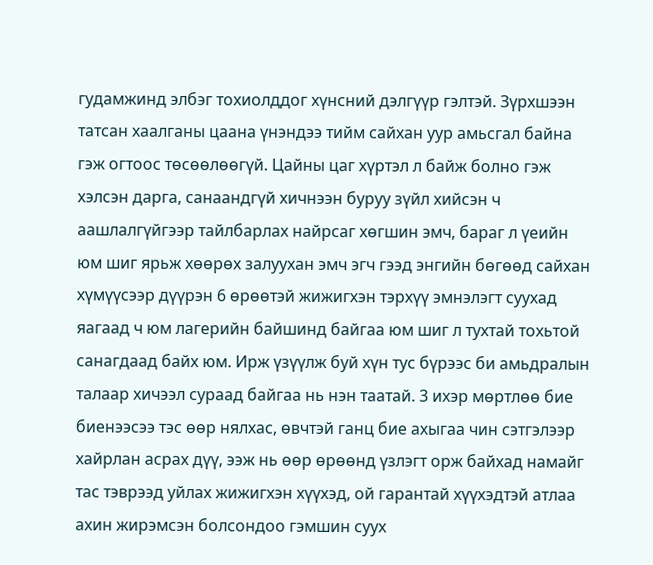гудамжинд элбэг тохиолддог хүнсний дэлгүүр гэлтэй. Зүрхшээн татсан хаалганы цаана үнэндээ тийм сайхан уур амьсгал байна гэж огтоос төсөөлөөгүй. Цайны цаг хүртэл л байж болно гэж хэлсэн дарга, санаандгүй хичнээн буруу зүйл хийсэн ч аашлалгүйгээр тайлбарлах найрсаг хөгшин эмч, бараг л үеийн юм шиг ярьж хөөрөх залуухан эмч эгч гээд энгийн бөгөөд сайхан хүмүүсээр дүүрэн 6 өрөөтэй жижигхэн тэрхүү эмнэлэгт суухад яагаад ч юм лагерийн байшинд байгаа юм шиг л тухтай тохьтой санагдаад байх юм. Ирж үзүүлж буй хүн тус бүрээс би амьдралын талаар хичээл сураад байгаа нь нэн таатай. 3 ихэр мөртлөө бие биенээсээ тэс өөр нялхас, өвчтэй ганц бие ахыгаа чин сэтгэлээр хайрлан асрах дүү, ээж нь өөр өрөөнд үзлэгт орж байхад намайг тас тэврээд уйлах жижигхэн хүүхэд, ой гарантай хүүхэдтэй атлаа ахин жирэмсэн болсондоо гэмшин суух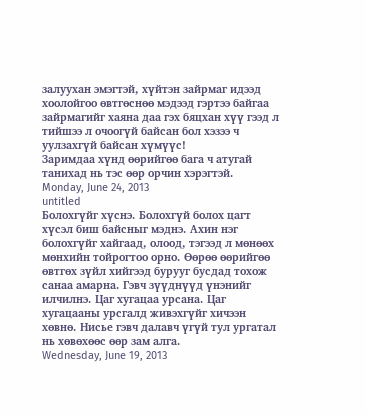залуухан эмэгтэй, хүйтэн зайрмаг идээд хоолойгоо өвтгөснөө мэдээд гэртээ байгаа зайрмагийг хаяна даа гэх бяцхан хүү гээд л тийшээ л очоогүй байсан бол хэзээ ч уулзахгүй байсан хүмүүс!
Заримдаа хүнд өөрийгөө бага ч атугай танихад нь тэс өөр орчин хэрэгтэй.
Monday, June 24, 2013
untitled
Болохгүйг хүснэ. Болохгүй болох цагт хүсэл биш байсныг мэднэ. Ахин нэг болохгүйг хайгаад, олоод, тэгээд л мөнөөх мөнхийн тойрогтоо орно. Өөрөө өөрийгөө өвтгөх зүйл хийгээд бурууг бусдад тохож санаа амарна. Гэвч зүүднүүд үнэнийг илчилнэ. Цаг хугацаа урсана. Цаг хугацааны урсгалд живэхгүйг хичээн хөвнө. Нисье гэвч далавч үгүй тул ургатал нь хөвөхөөс өөр зам алга.
Wednesday, June 19, 2013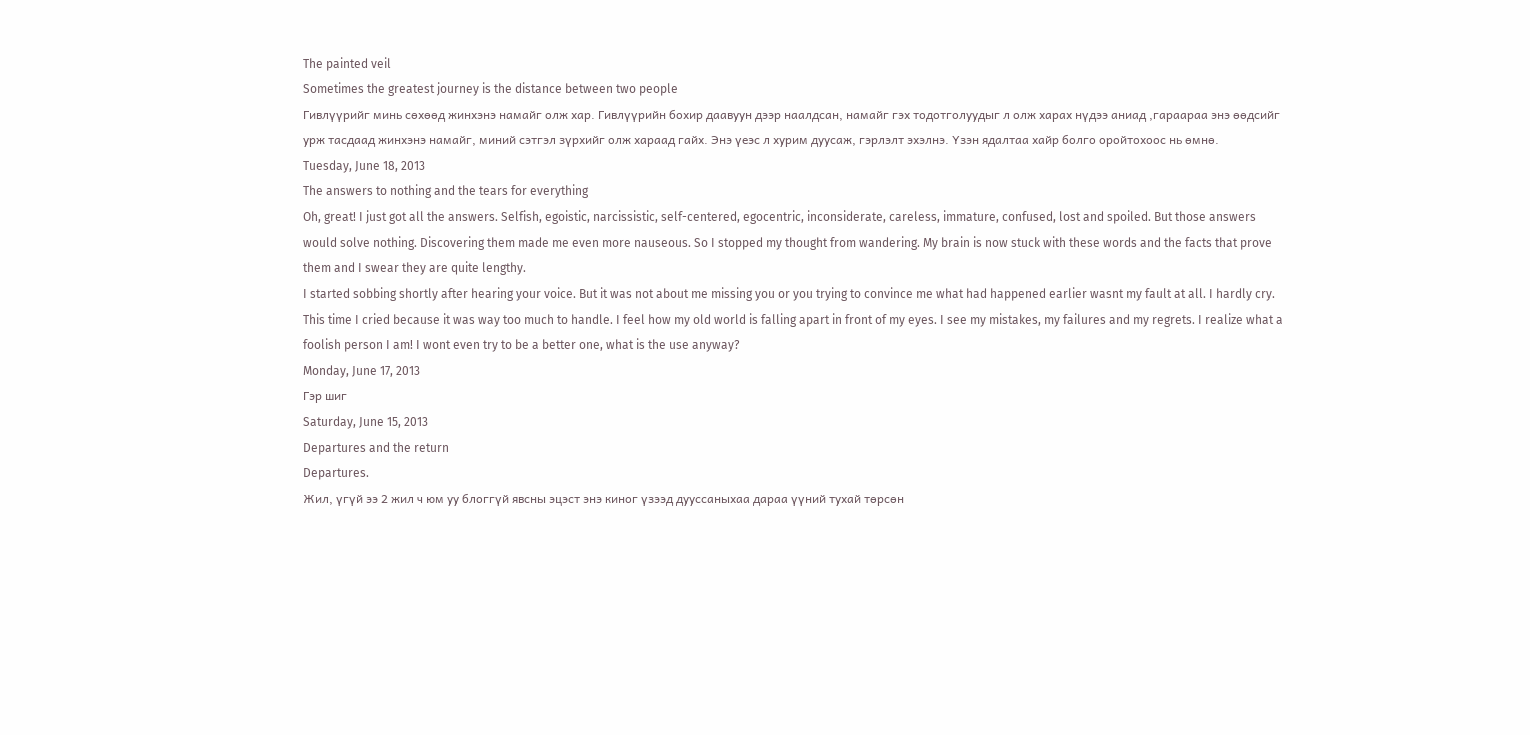The painted veil
Sometimes the greatest journey is the distance between two people
Гивлүүрийг минь сөхөөд жинхэнэ намайг олж хар. Гивлүүрийн бохир даавуун дээр наалдсан, намайг гэх тодотголуудыг л олж харах нүдээ аниад ,гараараа энэ өөдсийг урж тасдаад жинхэнэ намайг, миний сэтгэл зүрхийг олж хараад гайх. Энэ үеэс л хурим дуусаж, гэрлэлт эхэлнэ. Үзэн ядалтаа хайр болго оройтохоос нь өмнө.
Tuesday, June 18, 2013
The answers to nothing and the tears for everything
Oh, great! I just got all the answers. Selfish, egoistic, narcissistic, self-centered, egocentric, inconsiderate, careless, immature, confused, lost and spoiled. But those answers would solve nothing. Discovering them made me even more nauseous. So I stopped my thought from wandering. My brain is now stuck with these words and the facts that prove them and I swear they are quite lengthy.
I started sobbing shortly after hearing your voice. But it was not about me missing you or you trying to convince me what had happened earlier wasnt my fault at all. I hardly cry. This time I cried because it was way too much to handle. I feel how my old world is falling apart in front of my eyes. I see my mistakes, my failures and my regrets. I realize what a foolish person I am! I wont even try to be a better one, what is the use anyway?
Monday, June 17, 2013
Гэр шиг
Saturday, June 15, 2013
Departures and the return
Departures.
Жил, үгүй ээ 2 жил ч юм уу блоггүй явсны эцэст энэ киног үзээд дууссаныхаа дараа үүний тухай төрсөн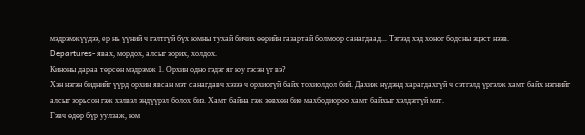мэдрэмжүүдээ, ер нь үүний ч гэлтгүй бүх юмны тухай бичих өөрийн газартай болмоор санагдаад... Тэгээд хэд хоног бодсны эцэст нээв.
Departures- явах, мордох, алсыг зорих, холдох.
Киноны дараа төрсөн мэдрэмж 1. Орхин одно гэдэг яг юу гэсэн үг вэ?
Хэн нэгэн биднийг үүрд орхин явсан мэт санагдавч хэзээ ч орхиогүй байх тохиолдол бий. Дахиж нүдэнд харагдахгүй ч сэтгэлд үргэлж хамт байх нэгнийг алсыг зорьсон гэж хэлвэл эндүүрэл болох биз. Хамт байна гэж зөвхөн бие махбодиороо хамт байхыг хэлдэггүй мэт.
Гэвч өдөр бүр уулзаж, юм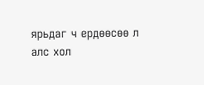ярьдаг ч ердөөсөө л алс хол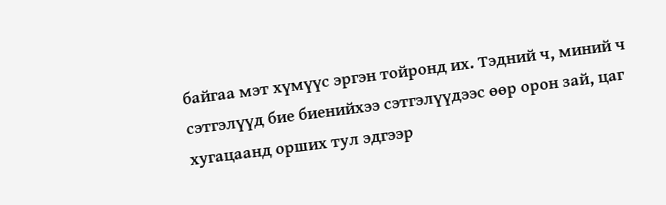байгаа мэт хүмүүс эргэн тойронд их. Тэдний ч, миний ч сэтгэлүүд бие биенийхээ сэтгэлүүдээс өөр орон зай, цаг хугацаанд орших тул эдгээр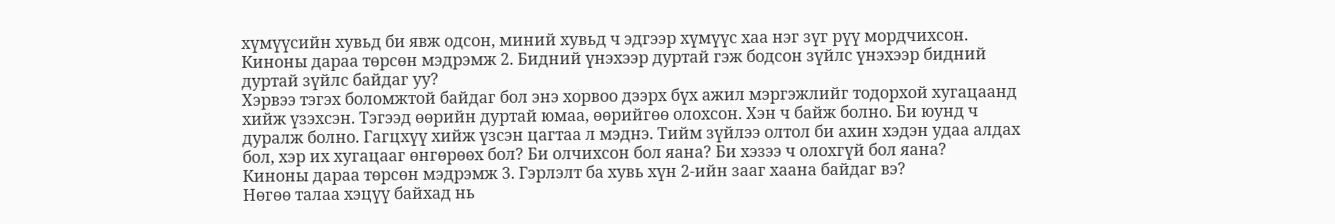хүмүүсийн хувьд би явж одсон, миний хувьд ч эдгээр хүмүүс хаа нэг зүг рүү мордчихсон.
Киноны дараа төрсөн мэдрэмж 2. Бидний үнэхээр дуртай гэж бодсон зүйлс үнэхээр бидний дуртай зүйлс байдаг уу?
Хэрвээ тэгэх боломжтой байдаг бол энэ хорвоо дээрх бүх ажил мэргэжлийг тодорхой хугацаанд хийж үзэхсэн. Тэгээд өөрийн дуртай юмаа, өөрийгөө олохсон. Хэн ч байж болно. Би юунд ч дуралж болно. Гагцхүү хийж үзсэн цагтаа л мэднэ. Тийм зүйлээ олтол би ахин хэдэн удаа алдах бол, хэр их хугацааг өнгөрөөх бол? Би олчихсон бол яана? Би хэзээ ч олохгүй бол яана?
Киноны дараа төрсөн мэдрэмж 3. Гэрлэлт ба хувь хүн 2-ийн зааг хаана байдаг вэ?
Нөгөө талаа хэцүү байхад нь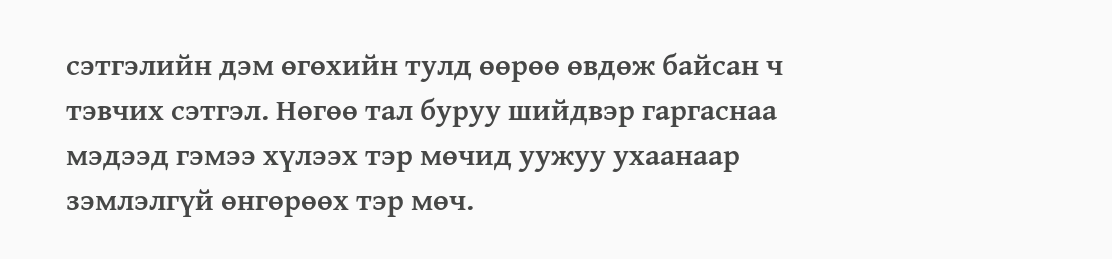сэтгэлийн дэм өгөхийн тулд өөрөө өвдөж байсан ч тэвчих сэтгэл. Нөгөө тал буруу шийдвэр гаргаснаа мэдээд гэмээ хүлээх тэр мөчид уужуу ухаанаар зэмлэлгүй өнгөрөөх тэр мөч.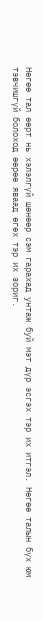Нөгөө тал өөрт нь хэлэлгүй шөнөөр сэм гарахад унтаж буй мэт дүр эсгэх тэр их итгэл. Нөгөө талын бүх юм тэвчишгүй болоход өөрөө яваад өгөх тэр их зориг.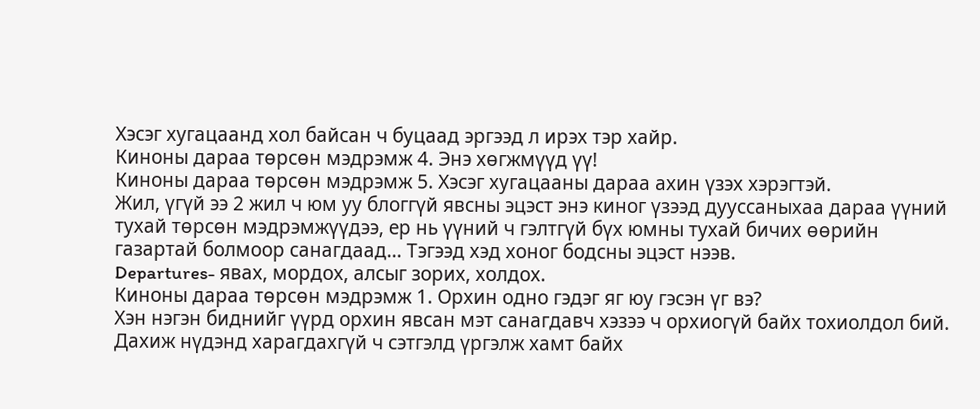Хэсэг хугацаанд хол байсан ч буцаад эргээд л ирэх тэр хайр.
Киноны дараа төрсөн мэдрэмж 4. Энэ хөгжмүүд үү!
Киноны дараа төрсөн мэдрэмж 5. Хэсэг хугацааны дараа ахин үзэх хэрэгтэй.
Жил, үгүй ээ 2 жил ч юм уу блоггүй явсны эцэст энэ киног үзээд дууссаныхаа дараа үүний тухай төрсөн мэдрэмжүүдээ, ер нь үүний ч гэлтгүй бүх юмны тухай бичих өөрийн газартай болмоор санагдаад... Тэгээд хэд хоног бодсны эцэст нээв.
Departures- явах, мордох, алсыг зорих, холдох.
Киноны дараа төрсөн мэдрэмж 1. Орхин одно гэдэг яг юу гэсэн үг вэ?
Хэн нэгэн биднийг үүрд орхин явсан мэт санагдавч хэзээ ч орхиогүй байх тохиолдол бий. Дахиж нүдэнд харагдахгүй ч сэтгэлд үргэлж хамт байх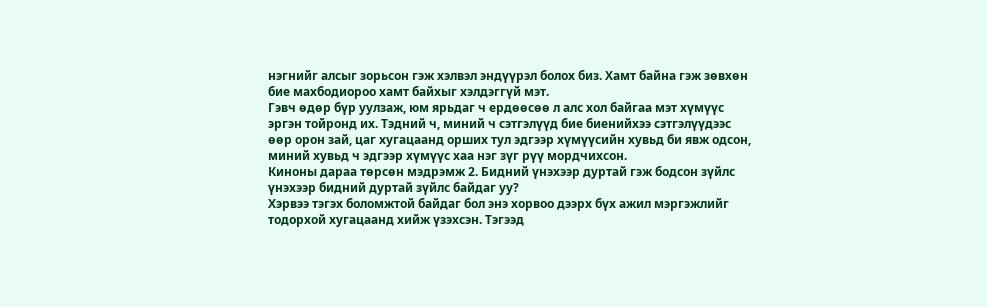нэгнийг алсыг зорьсон гэж хэлвэл эндүүрэл болох биз. Хамт байна гэж зөвхөн бие махбодиороо хамт байхыг хэлдэггүй мэт.
Гэвч өдөр бүр уулзаж, юм ярьдаг ч ердөөсөө л алс хол байгаа мэт хүмүүс эргэн тойронд их. Тэдний ч, миний ч сэтгэлүүд бие биенийхээ сэтгэлүүдээс өөр орон зай, цаг хугацаанд орших тул эдгээр хүмүүсийн хувьд би явж одсон, миний хувьд ч эдгээр хүмүүс хаа нэг зүг рүү мордчихсон.
Киноны дараа төрсөн мэдрэмж 2. Бидний үнэхээр дуртай гэж бодсон зүйлс үнэхээр бидний дуртай зүйлс байдаг уу?
Хэрвээ тэгэх боломжтой байдаг бол энэ хорвоо дээрх бүх ажил мэргэжлийг тодорхой хугацаанд хийж үзэхсэн. Тэгээд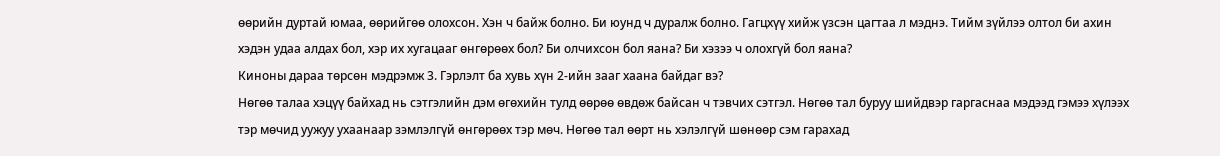өөрийн дуртай юмаа, өөрийгөө олохсон. Хэн ч байж болно. Би юунд ч дуралж болно. Гагцхүү хийж үзсэн цагтаа л мэднэ. Тийм зүйлээ олтол би ахин хэдэн удаа алдах бол, хэр их хугацааг өнгөрөөх бол? Би олчихсон бол яана? Би хэзээ ч олохгүй бол яана?
Киноны дараа төрсөн мэдрэмж 3. Гэрлэлт ба хувь хүн 2-ийн зааг хаана байдаг вэ?
Нөгөө талаа хэцүү байхад нь сэтгэлийн дэм өгөхийн тулд өөрөө өвдөж байсан ч тэвчих сэтгэл. Нөгөө тал буруу шийдвэр гаргаснаа мэдээд гэмээ хүлээх тэр мөчид уужуу ухаанаар зэмлэлгүй өнгөрөөх тэр мөч. Нөгөө тал өөрт нь хэлэлгүй шөнөөр сэм гарахад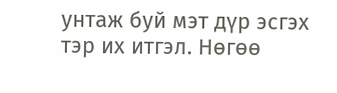унтаж буй мэт дүр эсгэх тэр их итгэл. Нөгөө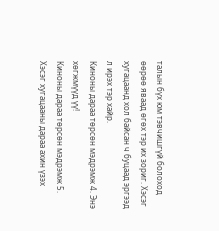талын бүх юм тэвчишгүй болоход өөрөө яваад өгөх тэр их зориг. Хэсэг хугацаанд хол байсан ч буцаад эргээд л ирэх тэр хайр.
Киноны дараа төрсөн мэдрэмж 4. Энэ хөгжмүүд үү!
Киноны дараа төрсөн мэдрэмж 5. Хэсэг хугацааны дараа ахин үзэх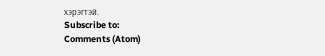хэрэгтэй.
Subscribe to:
Comments (Atom)